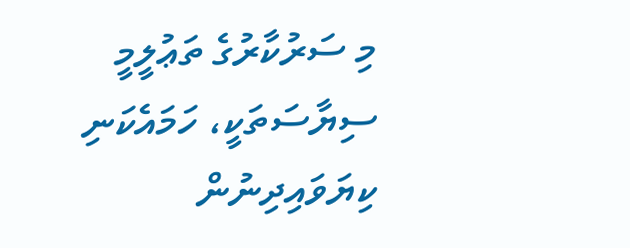މި ސަރުކާރުގެ ތަޢުލީމީ ސިޔާސަތަކީ، ހަމައެކަނި ކިޔަވައިދިނުން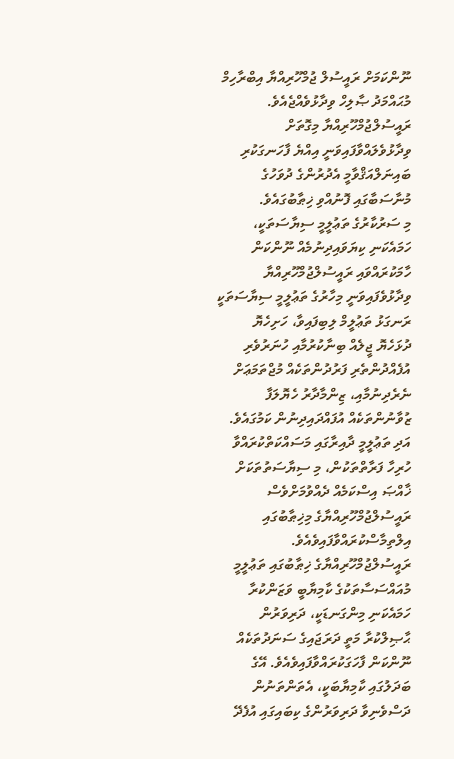ނޫންކަމަށް ރައީސުލް ޖުމްހޫރިއްޔާ އިބްރާހިމް މުޙައްމަދު ޞާލިހް ވިދާޅުވެއްޖެއެވެ.
ރައީސުލްޖުމްހޫރިއްޔާ މިގޮތަށް ވިދާޅުވެލައްވާފައިވަނީ އިއްޔެ ފާހަނގަކުރި ބައިނަލްއަޤްވާމީ އެދުރުންގެ ދުވަހުގެ މުނާސަބާގައި ފޮނުއްވި ޚިޠާބުގައެވެ.
މި ސަރުކާރުގެ ތަޢުލީމީ ސިޔާސަތަކީ، ހަމައެކަނި ކިޔަވައިދިނުމެއް ނޫންކަން ހާމަކުރައްވައި ރައީސުލްޖުމްހޫރިއްޔާ ވިދާޅުވެފައިވަނީ މިހާރުގެ ތަޢުލީމީ ސިޔާސަތަކީ ރަނގަޅު ތަޢުލީމް ލިބިފައިވާ، ހަށިހެޔޮ ދުޅަހެޔޮ ޖީލެއް ބިނާކުރުމާއި ހުނަރުވެރި އުފެއްދުންތެރި ފަރުދުންތަކެއް މުޖްތަމަޢަށް ނެރެދިނުމާއި، ޒިންމާދާރު ހެޔޮލަފާ ޒުވާނުންތަކެއް އުފައްދައިދިނުން ކަމުގައެވެ. އަދި ތަޢުލީމީ ދާއިރާގައި މަސައްކަތްކުރައްވާ ހުރިހާ ފަރާތްތަކުން، މި ސިޔާސަތުތަކަށް ޚާއްޞަ އިސްކަމެއް ދެއްވުމަށްވެސް ރައީސުލްޖުމްހޫރިއްޔާގެ މިޚިޠާބުގައި އިލްތިމާސްކުރައްވާފައިވެއެވެ.
ރައީސުލްޖުމްހޫރިއްޔާގެ ޚިޠާބުގައި ތަޢުލީމީ މުއައްސަސާތަކުގެ ކާމިޔާބީ ވަޒަންކުރާ ހަމައެކަނި މިންގަނޑަކީ، ދަރިވަރުން ޙާޞިލްކުރާ މަތީ ދަރަޖައިގެ ސަނަދުތަކެއް ނޫންކަން ފާހަގަކުރައްވާފައިވެއެވެ. އޭގެ ބަދަލުގައި ކާމިޔާބަކީ، އެތަންތަނުން ދަސްވެނިވާ ދަރިވަރުންގެ ކިބައިގައި އުފެދޭ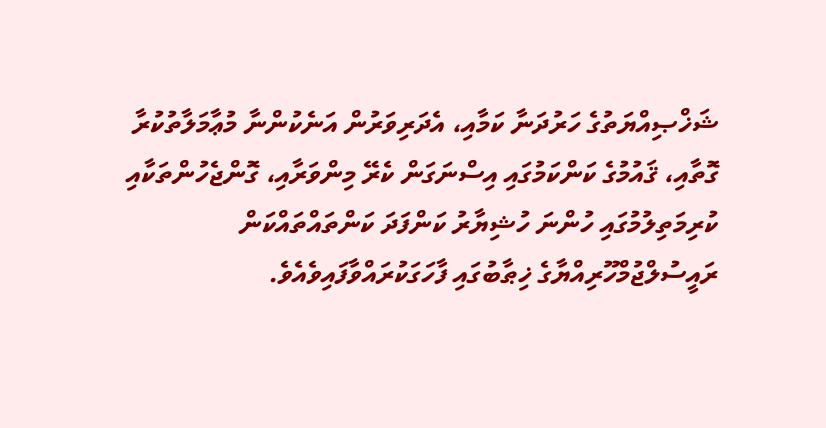ޝަޚްޞިއްޔަތުގެ ހަރުދަނާ ކަމާއި، އެދަރިވަރުން އަނެކުންނާ މުޢާމަލާތުކުރާ ގޮތާއި، ޤައުމުގެ ކަންކަމުގައި އިސްނަގަން ކެރޭ މިންވަރާއި، ގޮންޖެހުންތަކާއި ކުރިމަތިލުމުގައި ހުންނަ ހުޝިޔާރު ކަންފަދަ ކަންތައްތައްކަން ރައީސުލްޖުމްހޫރިއްޔާގެ ޚިޠާބުގައި ފާހަގަކުރައްވާފައިވެއެވެ.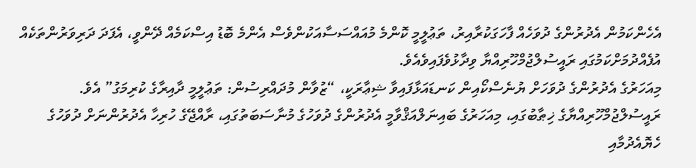އެހެންކަމުން އެދުރުންގެ ދުވަހެއް ފާހަގަކުރާއިރު، ތަޢުލީމީ ކޮންމެ މުއައްސަސާއަކުންވެސް އެންމެ ބޮޑު އިސްކަމެއް ދޭންވީ، އެފަދަ ދަރިވަރުންތަކެއް އުފެއްދުމަށްކަމުގައި ރައީސުލްޖުމްހޫރިއްޔާ ވިދާޅުވެފައިވެއެވެ.
މިއަހަރުގެ އެދުރުންގެ ދުވަހަށް ޔުނެސްކޯއިން ކަނޑައަޅާފައިވާ ޝިޢާރަކީ، “ޒުވާން މުދައްރިސުން: ތަޢުލީމީ ދާއިރާގެ ކުރިމަގު” އެވެ. ރައީސުލްޖުމްހޫރިއްޔާގެ ޚިޠާބުގައި، މިއަހަރުގެ ބައިނަލްއަޤްވާމީ އެދުރުންގެ ދުވަހުގެ މުނާސަބަތުގައި، ރާއްޖޭގެ ހުރިހާ އެދުރުންނަށް ދުވަހުގެ ހެޔޮއެދުމާއި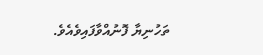ތަހުނިޔާ ފޮނުއްވާފައިވެއެވެ.